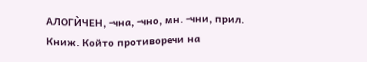АЛОГЍЧЕН, -чна, -чно, мн. -чни, прил. Книж. Който противоречи на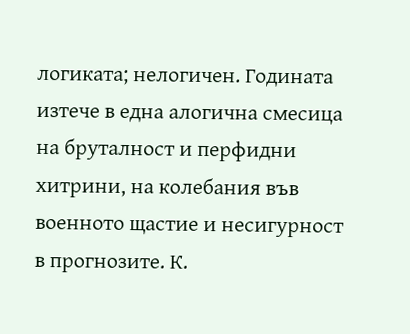логиката; нелогичен. Годината изтече в една алогична смесица на бруталност и перфидни хитрини, на колебания във военното щастие и несигурност в прогнозите. К.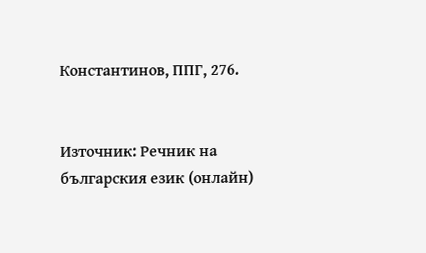Константинов, ППГ, 276.


Източник: Речник на българския език (онлайн)